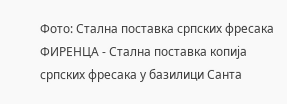Фото: Стална поставка српских фресака
ФИРЕНЦA - Стална поставка копија српских фресака у базилици Санта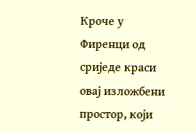Кроче у Фиренци од сриједе краси овај изложбени простор, који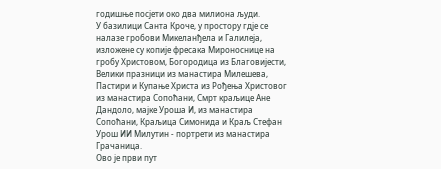годишње посјети око два милиона људи.
У базилици Санта Кроче, у простору гдје се налазе гробови Микеланђела и Галилеја, изложене су копије фресака Мироноснице на гробу Христовом, Богородица из Благовијести, Велики празници из манастира Милешева, Пастири и Купање Христа из Рођења Христовог из манастира Сопоћани, Смрт краљице Aне Дандоло, мајке Уроша И, из манастира Сопоћани, Краљица Симонида и Краљ Стефан Урош ИИ Милутин - портрети из манастира Грачаница.
Ово је први пут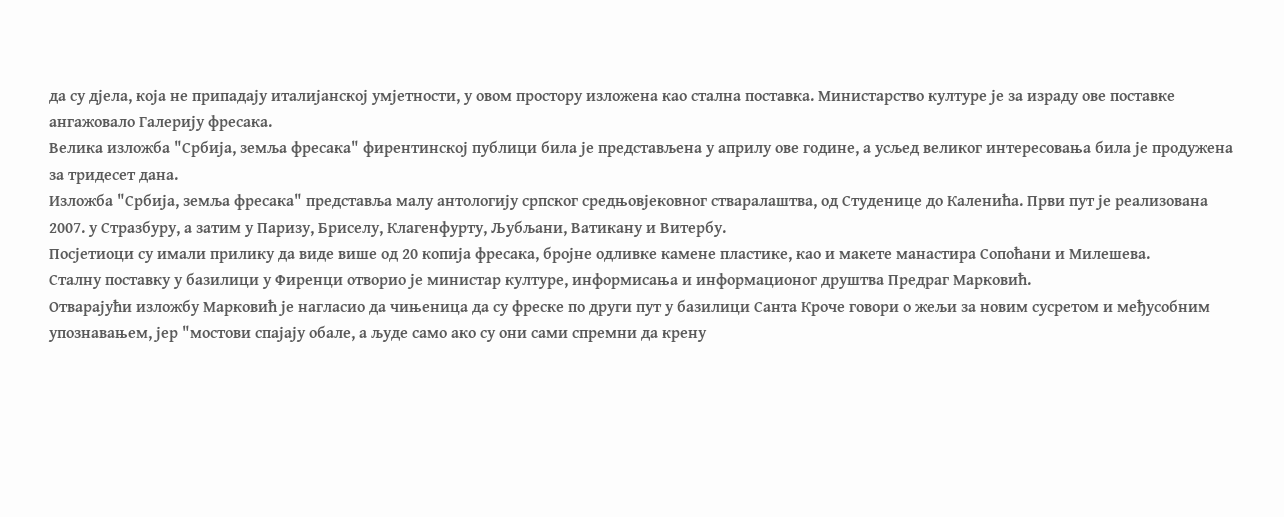да су дјела, која не припадају италијанској умјетности, у овом простору изложена као стална поставка. Министарство културе је за израду ове поставке ангажовало Галерију фресака.
Велика изложба "Србија, земља фресака" фирентинској публици била је представљена у априлу ове године, а усљед великог интересовања била је продужена за тридесет дана.
Изложба "Србија, земља фресака" представља малу антологију српског средњовјековног стваралаштва, од Студенице до Каленића. Први пут је реализована 2007. у Стразбуру, а затим у Паризу, Бриселу, Клагенфурту, Љубљани, Ватикану и Витербу.
Посјетиоци су имали прилику да виде више од 20 копија фресака, бројне одливке камене пластике, као и макете манастира Сопоћани и Милешева.
Сталну поставку у базилици у Фиренци отворио је министар културе, информисања и информационог друштва Предраг Марковић.
Отварајући изложбу Марковић је нагласио да чињеница да су фреске по други пут у базилици Санта Кроче говори о жељи за новим сусретом и међусобним упознавањем, јер "мостови спајају обале, а људе само ако су они сами спремни да крену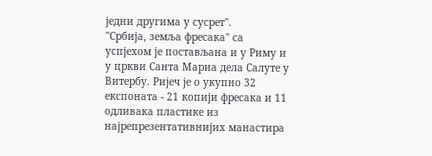једни другима у сусрет".
"Србија, земља фресака" са успјехом је постављана и у Риму и у цркви Санта Мариа дела Салуте у Витербу. Ријеч је о укупно 32 експоната - 21 копији фресака и 11 одливака пластике из најрепрезентативнијих манастира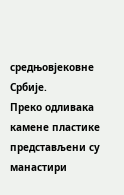средњовјековне Србије.
Преко одливака камене пластике представљени су манастири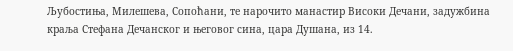Љубостиња, Милешева, Сопоћани, те нарочито манастир Високи Дечани, задужбина краља Стефана Дечанског и његовог сина, цара Душана, из 14.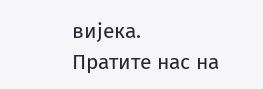вијека.
Пратите нас на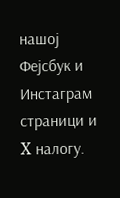нашој Фејсбук и Инстаграм страници и X налогу.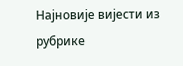Најновије вијести из рубрике